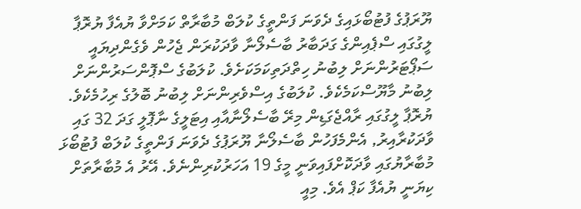ޔޫރަޕުގެ ފުޓުބޯޅައިގެ ދެވަނަ ފަންތީގެ ކުލަބް މުބާރާތް ކަމަށްވާ ޔުއެފާ ޔުރޮޕާ ލީގުގައި ސްޕެއިންގެ ގަދަބާރު ބާސެލޯނާ ވާދަކުރަން ޖެހުން ވެގެންދިޔައީ ސަޕޯޓަރުންނަށް ލިބުނު ހިތްދަތިކަމަކަށެވެ. ކުލަބުގެ ސްޕޮންސަރުންނަށް ލިބުނު މާޔޫސްކަމެކެވެ. ކުލަބުގެ އިސްވެރިންނަށް ލިބުނު ބޮލުގެ ރިހުމެކެވެ.
ޔުރޮޕާ ލީގުގައި ރާއްޖެގަޑިން މިރޭ ބާސެލޯނާއާއި އިޓަލީގެ ނާޕޮލީ ގަދަ 32 ގައި ވާދަކުރާއިރު, އެންމެފަހުން ބާސެލޯނާ ޔޫރަޕުގެ ދެވަނަ ފަންތީގެ ކުލަބް ފުޓުބޯޅަ މުބާރާޔުގައި ވާދަކޮށްފައިވަނީ މީގެ 19 އަހަރުކުރިންނެވެ. އޭރު އެ މުބާރާތަށް ކިޔަނީ ޔުއެފާ ކަޕް އެވެ. މިއީ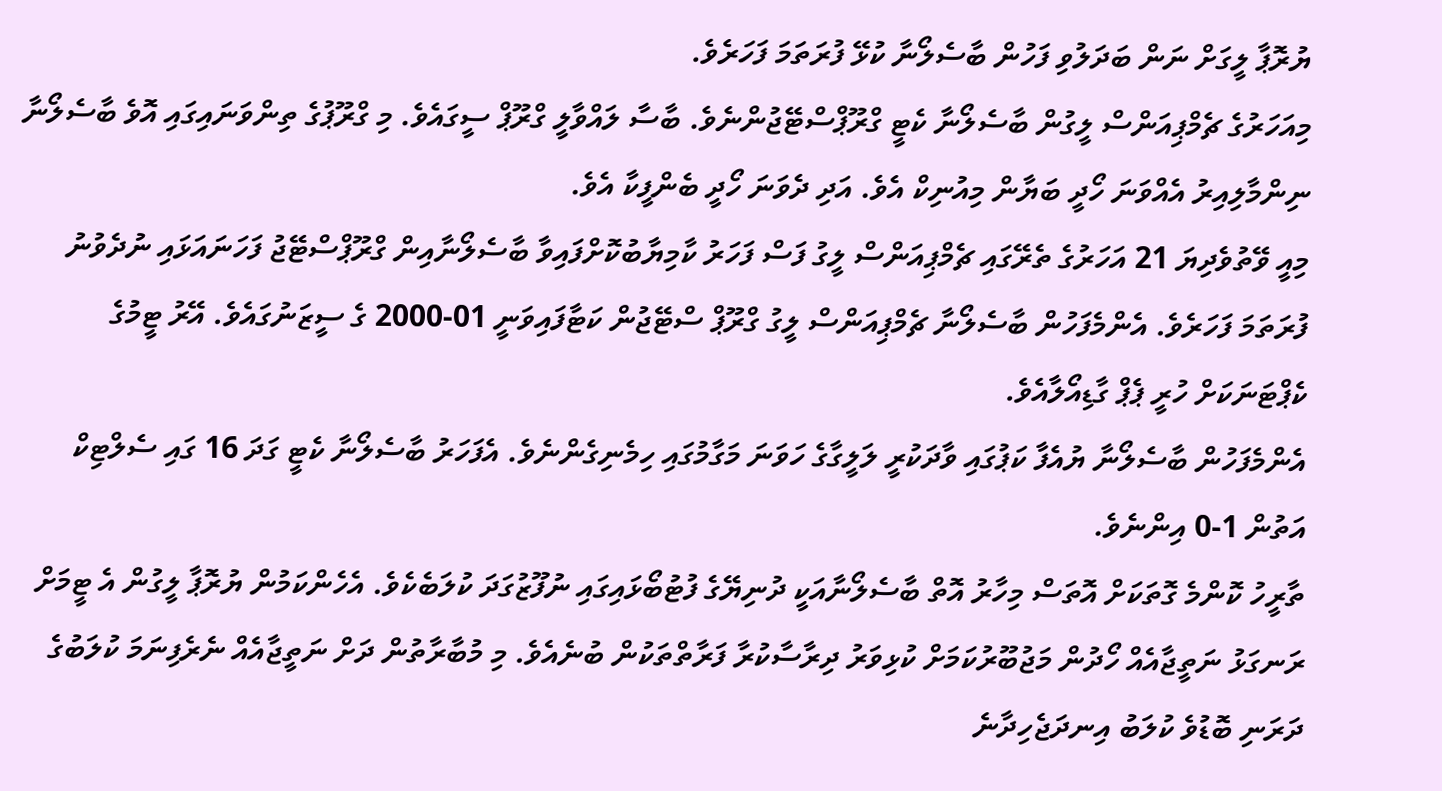ޔުރޮޕާ ލީގަށް ނަން ބަދަލުވި ފަހުން ބާސެލޯނާ ކުޅޭ ފުރަތަމަ ފަހަރެވެ.
މިއަހަރުގެ ޗެމްޕިއަންސް ލީގުން ބާސެލޯނާ ކެޓީ ގްރޫޕްސްޓޭޖުންނެވެ. ބާސާ ލައްވާލީ ގްރޫޕް ސީގައެވެ. މި ގްރޫޕުގެ ތިންވަނައިގައި އޮވެ ބާސެލޯނާ ނިންމާލިއިރު އެއްވަނަ ހޯދީ ބަޔާން މިއުނިކް އެވެ. އަދި ދެވަނަ ހޯދީ ބެންފީކާ އެވެ.
މިއީ ވޭތުވެދިޔަ 21 އަހަރުގެ ތެރޭގައި ޗެމްޕިއަންސް ލީގު ފަސް ފަހަރު ކާމިޔާބުކޮށްފައިވާ ބާސެލޯނާއިން ގްރޫޕްސްޓޭޖު ފަހަނައަޅައި ނުދެވުނު ފުރަތަމަ ފަހަރެވެ. އެންމެފަހުން ބާސެލޯނާ ޗެމްޕިއަންސް ލީގު ގްރޫޕް ސްޓޭޖުން ކަޓާފައިވަނީ 01-2000 ގެ ސީޒަނުގައެވެ. އޭރު ޓީމުގެ ކެޕްޓަނަކަށް ހުރީ ޕެޕް ގާޑިއޯލާއެވެ.
އެންމެފަހުން ބާސެލޯނާ ޔުއެފާ ކަޕުގައި ވާދަކުރީ ލަލީގާގެ ހަވަނަ މަގާމުގައި ހިމެނިގެންނެވެ. އެފަހަރު ބާސެލޯނާ ކެޓީ ގަދަ 16 ގައި ސެލްޓިކް އަތުން 1-0 އިންނެވެ.
ތާރީހު ކޮންމެ ގޮތަކަށް އޮތަސް މިހާރު އޮތް ބާސެލޯނާއަކީ ދުނިޔޭގެ ފުޓުބޯޅައިގައި ނުފޫޒުގަދަ ކުލަބެކެވެ. އެހެންކަމުން ޔުރޮޕާ ލީގުން އެ ޓީމަށް ރަނގަޅު ނަތީޖާއެއް ހޯދުން މަޖުބޫރުކަމަށް ކުޅިވަރު ދިރާސާކުރާ ފަރާތްތަކުން ބުނެއެވެ. މި މުބާރާތުން ދަށް ނަތީޖާއެއް ނެރެފިނަމަ ކުލަބުގެ ދަރަނި ބޮޑުވެ ކުލަބު އިނދަޖެހިދާނެ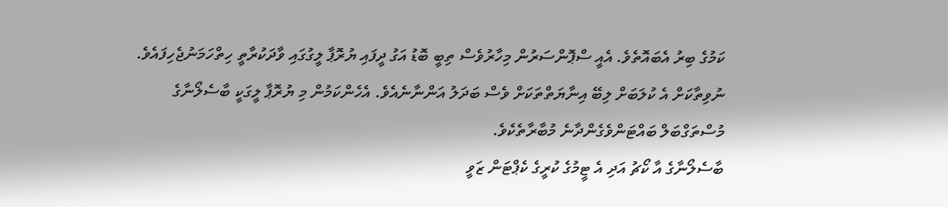ކަމުގެ ބިރު އެބައޮތެވެ. އެއީ ސްޕޮންސަރުން މިހާރުވެސް ތިބީ ބޮޑު އަގު ދީފައި ޔުރޮޕާ ލީގުގައި ވާދަކުރާތީ ހިތްހަމަނުޖެހިފައެވެ.
ނުވިތާކަށް އެ ކުލަބަށް ލިބޭ އިނާޔަތްތަކަށް ވެސް ބަދަލު އަންނާނެއެވެ. އެހެންކަމުން މި ޔުރޮޕާ ލީގަކީ ބާސެލޯނާގެ މުސްތަގްބަލް ބައްޓަންވެގެންދާނެ މުބާރާތެކެވެ.
ބާސެލޯނާގެ އާ ކޯޗު އަދި އެ ޓީމުގެ ކުރީގެ ކެޕްޓަން ޒަވީ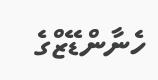ހެނާންޑޭޒްގެ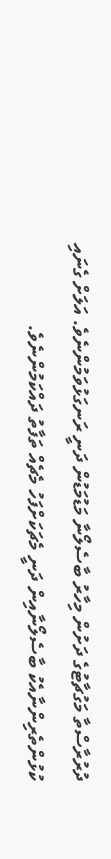ދުރުރާސްތާ މަގުޗާޓުގެ ދަށުން މިހާރު ބާސެލޯނާ މަޑުމަޑުން ދަނީ ރަނގަޅުވަމުންނެވެ. އަލަށް ގެނައި ކުޅުންތެރިންނާއެކު ބާސެލޯނާއިން ދަނީ މެޗަކަށްފަހު މެޗެއް ތަފާތު ދައްކަމުންނެވެ.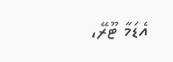އެޑަމާ ޓޫރޭ،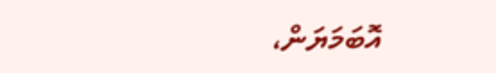އޮބަމަޔަން،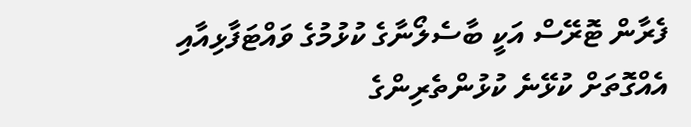ފެރާން ޓޮރޭސް އަކީ ބާސެލޯނާގެ ކުޅުމުގެ ވައްޓަފާޅިއާއި އެއްގޮތަށް ކުޅޭނެ ކުޅުންތެރިންގެ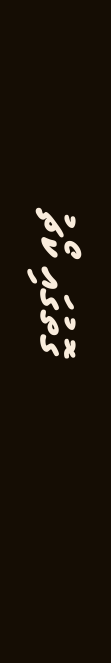ގޮތުގައި ކޯޗު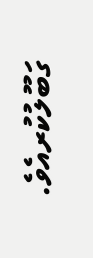ގަބޫލުކުރއެވެ.